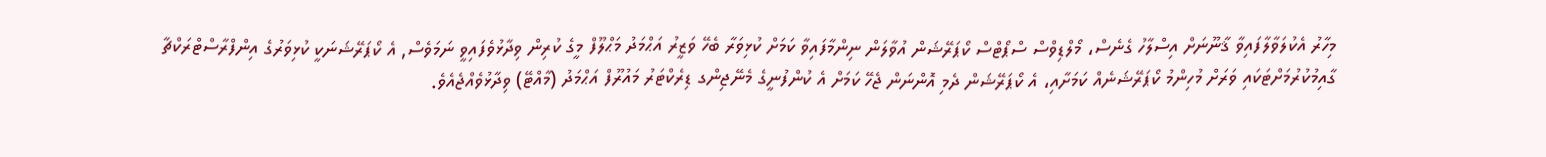މިހާރު އެކުލަވާލާފައިވާ ޤާނޫނަށް އިސްލާހު ގެނެސް، މޯލްޑިވްސް ސްޕޯޓްސް ކޯޕަރޭޝަން އުވާލަން ނިންމާފައިވާ ކަމަށް ކުޅިވަރާ ބެހޭ ވަޒީރު އަޙްމަދު މަޙްލޫފް މީގެ ކުރިން ވިދާޅުވެފައިވީ ނަމަވެސް, އެ ކޯޕަރޭޝަނަކީ ކުޅިވަރުގެ އިންފްރާސްޓްރަކްޗާ ގާއިމުކުރުމަށްޓަކައި ވަރަށް މުހިންމު ކޯޕަރޭޝަނެއް ކަމަށާއި، އެ ކޯޕަރޭޝަން ދެމި އޮންނަން ޖެހޭ ކަމަށް އެ ކުންފުނީގެ މެނޭޖިންގ ޑިރެކްޓަރު މައުރޫފް އަޙްމަދު (މާއްޓޭ) ވިދާޅުވެއްޖެއެވެ.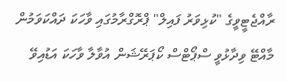ރާއްޖެޓީވީގެ "ކުޅިވަރު ފައިލް" ޕްރޮގްރާމުގައި ވާހަކަ ދައްކަވަމުން މާއްޓޭ ވިދާޅުވީ ސްޕޯޓްސް ކޯޕަރޭޝަން އުވާލާ ވާހަކަ އަޑުއިވޭ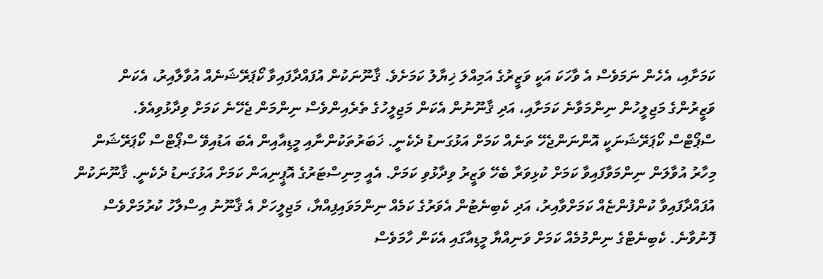ކަމަށާއި، އެހެން ނަމަވެސް އެ ވާހަކަ އަކީ ވަޒީރުގެ އަމިއްލަ ޚިޔާލު ކަމަށެވެ. ޤާނޫނަކުން އުފައްދާފައިވާ ކޯޕަރޭޝަނެއް އުވާލާއިރު، އެކަން ވަޒީރުންގެ މަޖިލީހުން ނިންމަވާނެ ކަމަށާއި، އަދި ޤާނޫނުން އެކަން މަޖިލީހުގެ ތެރެއިންވެސް ނިންމަން ޖެހޭނެ ކަމަށް ވިދާޅުވިއެވެ.
ސްޕޯޓްސް ކޯޕަރޭޝަނަކީ އޮންނަންޖެހޭ ތަނެއް ކަމަށް އަޅުގަނޑު ދެކެނީ. ޚަބަރުތަކުންނާއި މީޑިއާއިން އެބަ އަޑުއިވޭ ސްޕޯޓްސް ކޯޕަރޭޝަން މިހާރު އުވާލަން ނިންމަވާފައިވާ ކަމަށް ކުޅިވަރާ ބެހޭ ވަޒީރު ވިދާޅުވި ކަމަށް. އެއީ މިނިސްޓަރުގެ އޮޕީނިއަން ކަމަށް އަޅުގަނޑު ދެކެނީ. ޤާނޫނަކުން އުފައްދާފައިވާ ކުންފުންޏެއް ކަމަށްވާއިރު، އަދި ކެބިނެޓުން އެވަރުގެ ކަމެއް ނިންމަވައިފިއްޔާ، މަޖިލީހަށް އެ ޤާނޫނު އިސްލާހު ކުރުމަށްވެސް ފޮނުވާނެ. ކެބިނެޓްގެ ނިންމުމެއް ކަމަށް ވަނިއްޔާ މީޑިއާގައި އެކަން ހާމަވެސް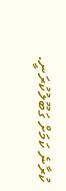ކުރާނެ ކަމަށް ގަބޫލުކުރަނީ.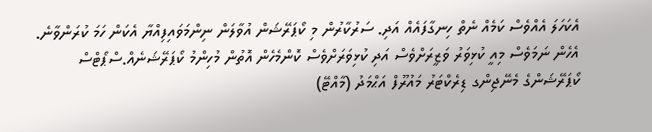އެކަހަލަ އެއްވެސް ކަމެއް ނެތް ހިނގާފައެއް އަދި. ސަރުކާރުން މި ކޯޕަރޭޝަން އުވާލަން ނިންމަވައިފިއްޔާ އެކަން ހަމަ ކުރަންވާނެ. އެހެން ނަމަވެސް މިއީ ކުޅިވަރު ވަޒީރަށްވެސް އަދި ކުޅިވަރަށްވެސް ކޮންމެހެން އޮތުން މުހިންމު ކޯޕަރޭޝަނެއް.ސްޕޯޓްސް ކޯޕަރޭޝަންގެ މެނޭޖިންގ ޑިރެކްޓަރު މައުރޫފް އަޙްމަދު (މާއްޓޭ)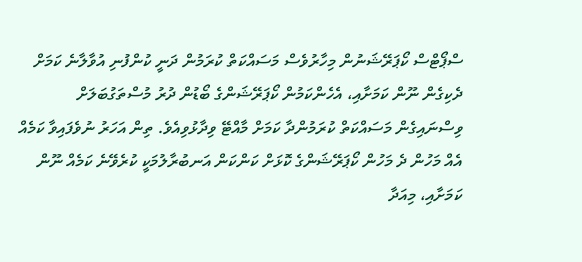ސްޕޯޓްސް ކޯޕަރޭޝަނުން މިހާރުވެސް މަސައްކަތް ކުރަމުން ދަނީ ކުންފުނި އުވާލާނެ ކަމަށް ދެކިގެން ނޫން ކަމަށާއި، އެހެންކަމުން ކޯޕަރޭޝަންގެ ބޯޑުން ދުރު މުސްތަގުބަލަށް ވިސްނައިގެން މަސައްކަތް ކުރަމުންދާ ކަމަށް މާއްޓޭ ވިދާޅުވިއެވެ. ތިން އަހަރު ނުވެފައިވާ ކަމެއް އެއް މަހުން ދެ މަހުން ކޯޕަރޭޝަންގެ ކޮޅަށް ކަންކަން އަނބުރާލުމަކީ ކުރެވޭނެ ކަމެއް ނޫން ކަމަށާއި، މިއަދާ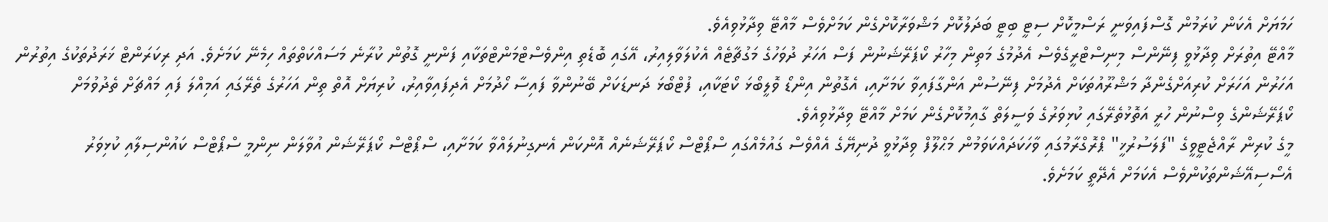ހަމަޔަށް އެކަން ކުރަމުން ގޮސްފައިވަނީ ރަސްމީކޮށް ސިޓީ ބިޓީ ބަދަލުކޮށް މަޝްވަރާކޮށްގެން ކަމަށްވެސް މާއްޓޭ ވިދާޅުވިއެވެ.
މާއްޓޭ އިތުރަށް ވިދާޅުވީ ފިނޭންސް މިނިސްޓްރީގެވެސް އެދުމުގެ މަތިން މިހާރު ކޯޕަރޭޝަނުން ފަސް އަހަރު ދުވަހުގެ މަގުޗާޓެއް އެކުލަވާލިއިރު، އޭގައި ބޮޑެތި އިންވެސްޓްމަންޓްތަކާއި ފަންނީ ގޮތުން ކުރާނެ މަސައްކަތްތައް ހިމެނޭ ކަމަށެވެ. އަދި ރިކަރަންޓް ޚަރަދުތަކުގެ އިތުރުން އަހަރުން އަހަރަށް ކުރިއަށްގެންދާ މަޝްރޫއުތަކަށް އެދުމަށް ފިނޭސުން އަންގާފައިވާ ކަމަށާއި، އެގޮތުން އިންޑޯ ވޮލީބޯޅަ ކޯޓަކާއި، ފުޓްބޯޅަ ދަނޑަކަށް ބޭނުންވާ ފައިސާ ހޯދުމަށް އެދިފައިވާއިރު، ކުރިޔަށް އޮތް ތިން އަހަރުގެ ތެރޭގައި އަމިއްލަ ފައި މައްޗަށް ތެދުވުމަށް ކޯޕަރޭޝަންގެ ވިސްނުން ހުރީ އަތޮޅުތެރޭގައި ކުޅިވަރުގެ ވަސީލަތް ގާއިމުކޮށްގެން ކަމަށް މާއްޓޭ ވިދާޅުވިއެވެ.
މީގެ ކުރިން ރާއްޖެޓީވީގެ "ފަލަސުރުޚީ" ޕްރޮގްރާމުގައި ވާހަކަދައްކަވަމުން މަޙްލޫފް ވިދާޅުވީ ދުނިޔޭގެ އެއްވެސް ގައުމެއްގައި ސްޕޯޓްސް ކޯޕަރޭޝަނެއް އޮންކަން އެނގިނުލައްވާ ކަމަށާއި، ސްޕޯޓްސް ކޯޕަރޭޝަން އުވާލަން ނިންމީ ސްޕޯޓްސް ކައުންސިލާއި ކުޅިވަރު އެސޯސިއޭޝަންތަކުންވެސް އެކަމަށް އެދޭތީ ކަމަށެވެ.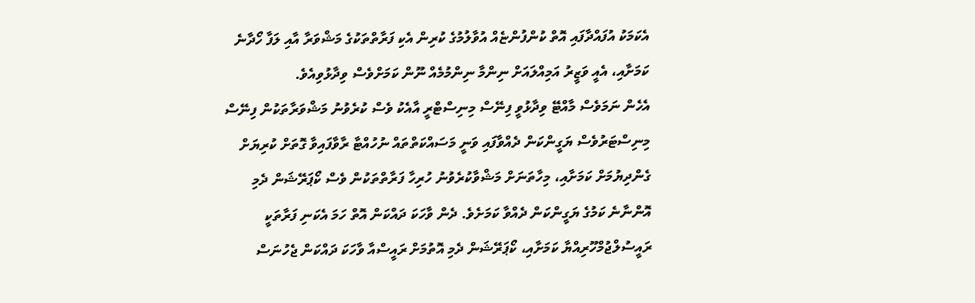އެކަމަކު އުފައްދާފައި އޮތް ކުންފުންޏެއް އުވާލުމުގެ ކުރިން އެކި ފަރާތްތަކުގެ މަޝްވަރާ އާއި ލަފާ ހޯދާނެ ކަމަށާއި، އެއީ ވަޒީރު އަމިއްލައަށް ނިންމާ ނިންމުމެއް ނޫން ކަމަށްވެސް ވިދާޅުވިއެވެ.
އެހެން ނަމަވެސް މާއްޓޭ ވިދާޅުވީ ފިނޭސް މިނިސްޓްރީ އާއެކު ވެސް ކުރެވުނު މަޝްވަރާތަކުން ފިނޭސް މިނިސްޓަރުވެސް ޔަގީންކަން ދެއްވާފައި ވަނީ މަސައްކަތްތައް ނުހުއްޓާ ރާވާފައިވާ ގޮތަށް ކުރިޔަށް ގެންދިޔުމަށް ކަމަށާއި، މިހާތަނަށް މަޝްވާކުރެވުނު ހުރިހާ ފަރާތްތަކުން ވެސް ކޯޕަރޭޝަން ދެމި އޮންނާނެ ކަމުގެ ޔަގީންކަން ދެއްވާ ކަމަށެވެ. ދެން ވާހަކަ ދައްކަން އޮތް ހަމަ އެކަނި ފަރާތަކީ ރައީސުލްޖުމްހޫރިއްޔާ ކަމަށާއި، ކޯޕަރޭޝަން ދެމި އޮތުމަށް ރައީސްއާ ވާހަކަ ދައްކަން ޖެހުނަސް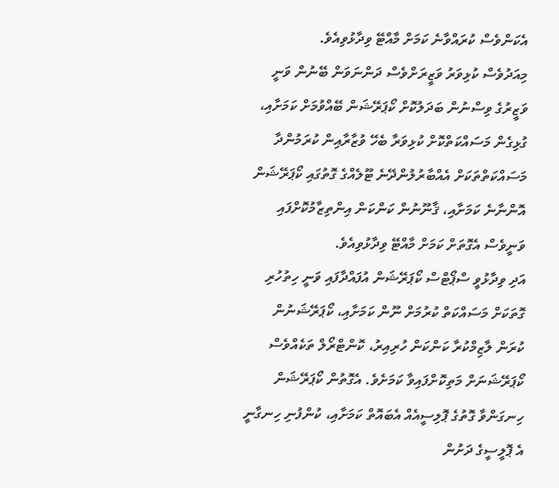އެކަންވެސް ކުރައްވާނެ ކަމަށް މާއްޓޭ ވިދާޅުވިއެވެ.
މިއަދުވެސް ކުޅިވަރު ވަޒީރަށްވެސް ދަންނަވަން ބޭނުން ވަނީ ވަޒީރުގެ ވިސްނުން ބަދަލުކޮށް ކޯޕަރޭޝަން ބޭއްވުމަށް ކަމަށާއި، ގުޅިގެން މަސައްކަތްކޮށް ކުޅިވަރާ ބެހޭ ވުޒާރާއިން ކުރަމުންދާ މަސައްކަތްތަކަށް އެއްބާރުލުންދޭނެ ޓޫލެއްގެ ގޮތުގައި ކޯޕަރޭޝަން އޮންނާނެ ކަމަށާއި، ޤާނޫނުން ކަންކަން އިންތިޒާމުކޮށްފައި ވަނީވެސް އެގޮތަށް ކަމަށް މާއްޓޭ ވިދާޅުވިއެވެ.
އަދި ވިދާޅުވީ ސްޕޯޓްސް ކޯޕަރޭޝަން އުފައްދާފައި ވަނީ ހިތުހުރި ގޮތަކަށް މަސައްކަތް ކުރުމަށް ނޫން ކަމަށާއި، ކޯޕަރޭޝަނުން ކުރަން ލާޒިމްކުރާ ކަންކަން ހުރިއިރު، ކޮންޓްރޯލް ތަކެއްވެސް ކޯޕަރޭޝަނަށް މަތިކޮށްފައިވާ ކަމަށެވެ. އެގޮތުން ކޯޕަރޭޝަން ހިނގަންވާ ގޮތުގެ ޕޮލިސީއެއް އެބައޮތް ކަމަށާއި، ކުންފުނި ހިނގާނީ އެ ޕޮލީސީގެ ދަށުން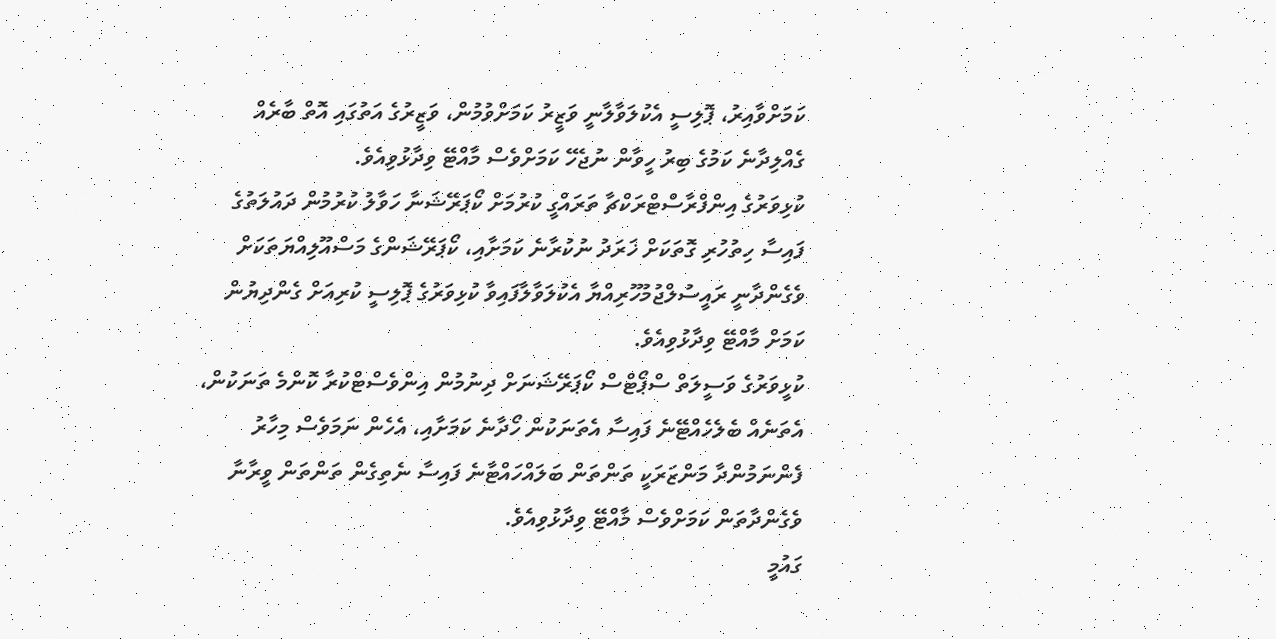ކަމަށްވާއިރު، ޕޮލިސީ އެކުލަވާލާނީ ވަޒީރު ކަމަށްވުމުން، ވަޒީރުގެ އަތުގައި އޮތް ބާރެއް ގެއްލިދާނެ ކަމުގެ ބިރު ހީވާން ނުޖެހޭ ކަމަށްވެސް މާއްޓޭ ވިދާޅުވިއެވެ.
ކުޅިވަރުގެ އިންފްރާސްޓްރަކްޗާ ތަރައްގީ ކުރުމަށް ކޯޕަރޭޝަނާ ހަވާލު ކުރުމުން ދައުލަތުގެ ފައިސާ ހިތުހުރި ގޮތަކަށް ޚަރަދު ނުކުރާނެ ކަމަށާއި، ކޯޕަރޭޝަންގެ މަސްއޫލިއްޔަތަކަށް ވެގެންދާނީ ރައީސުލްޖުމުހޫރިއްޔާ އެކުލަވާލާފައިވާ ކުޅިވަރުގެ ޕޮލިސީ ކުރިއަށް ގެންދިޔުން ކަމަށް މާއްޓޭ ވިދާޅުވިއެވެ.
ކުޅީވަރުގެ ވަސީލަތް ސްޕޯޓްސް ކޯޕަރޭޝަނަށް ދިނުމުން އިންވެސްޓްކުރާ ކޮންމެ ތަނަކުން، އެތަނެއް ބެލެހެއްޓޭނެ ފައިސާ އެތަނަކުން ހޯދާނެ ކަމަށާއި، އެހެން ނަމަވެސް މިހާރު ފެންނަމުންދާ މަންޒަރަކީ ތަންތަން ބަލައްހައްޓާނެ ފައިސާ ނެތިގެން ތަންތަން ވީރާނާ ވެގެންދާތަން ކަމަށްވެސް މާއްޓޭ ވިދާޅުވިއެވެ.
ގައުމީ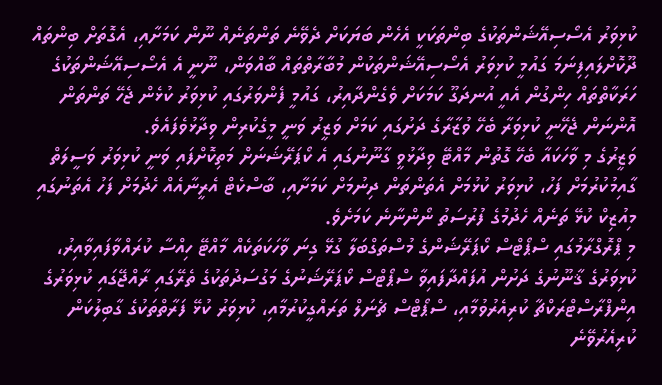ކުޅިވަރު އެސޯސިއޭޝަންތަކުގެ ބިންތަކަކީ އެހެން ބަޔަކަށް ދެވޭނެ ތަންތަނެއް ނޫން ކަމަށާއި، އެގޮތަށް ބިންތައް ދޫކޮށްލައިފިނަމަ ގައުމީ ކުޅިވަރު އެސޯސިއޭޝަންތަކުން މުބާރާތްތައް ބާއްވަން، ނޫނީ އެ އެސޯސިއޭޝަންތަކުގެ ހަރަކާތްތައް ހިންގުން އެއީ އުނދަގޫ ކަމަކަށް ވެގެންދާއިރު، ގައުމީ ފެންވަރުގައި ކުޅިވަރު ކުޅެން ޖެހޭ ތަންތަން އޮންނަން ޖެހޭނީ ކުޅިވަރާ ބެހޭ ވުޒާރާގެ ދަށުގައި ކަމަށް ވަޒީރު ވަނީ މީގެކުރިން ވިދާޅުވެފައެވެ.
ވަޒީރުގެ މި ވާހަކައާ ބެހޭ ގޮތުން މާއްޓޭ ވިދާޅުވީ ގާނޫނުގައި އެ ކޯޕަރޭޝަނަށް މަތިކޮށްފައި ވަނީ ކުޅިވަރު ވަސީލަތް ގާއިމުކުރުމަށް ފަހު، ކުޅިވަރު ކުޅުމަށް އެތަންތަން ދިނުމަށް ކަމަށާއި، ބާސްކެޓް އެރީނާއެއް ހެދުމަށް ފަހު އެތަނުގައި މިއުޒިކް ކުޅޭ ތަނެއް ހެދުމުގެ ފުރުސަތު ނޯންނާނެ ކަމަށެވެ.
މި ޕްރޮގްރާމުގައި ސްޕޯޓްސް ކޯޕަރޭޝަންގެ މުސްތަގްބަލާ ގުޅޭ ގިނަ ވާހަކަތަކެއް މާއްޓޭ ހިއްސާ ކުރައްވާފައިވާއިރު، ކުޅިވަރުގެ ޤާނޫނުގެ ދަށުން އުފައްދާފައިވާ ސްޕޯޓްސް ކޯޕަރޭޝަނުގެ މަގުސަދުތަކުގެ ތެރޭގައި ރާއްޖޭގައި ކުޅިވަރުގެ އިންފްރާސްޓްރަކްޗާ ކުރިއެރުވުމާއި، ސްޕޯޓްސް ޗެނަލް ތަރައްގީކުރުމާއި، ކުޅިވަރު ކުޅޭ ފަރާތްތަކުގެ ގާބިލުކަން ކުރިއެރުވޭނެ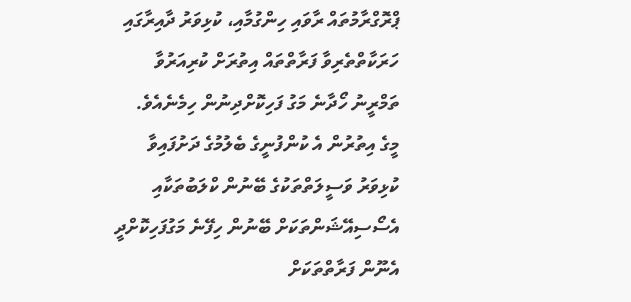ޕްރޮގްރާމުތައް ރާވައި ހިންގުމާއި، ކުޅިވަރު ދާއިރާގައި ހަރަކާތްތެރިވާ ފަރާތްތައް އިތުރަށް ކުރިއަރުވާ ތަމްރީނު ހޯދާނެ މަގު ފަހިކޮށްދިނުން ހިމެނެއެވެ.
މީގެ އިތުރުން އެ ކުންފުނީގެ ބެލުމުގެ ދަށުފައިވާ ކުޅިވަރު ވަސީލަތްތަކުގެ ބޭނުން ކްލަބުތަކާއި އެސޯސިއޭޝަންތަކަށް ބޭނުން ހިފޭނެ މަގުފަހިކޮށްދީ އެނޫން ފަރާތްތަކަށް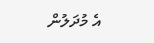އެ މުދަލުން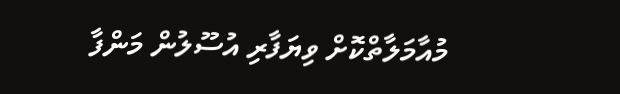މުއާމަލާތްކޮށް ވިޔަފާރި އުސޫލުން މަންފާ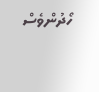ހޯދުންވެސް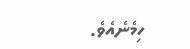ހިމެނެއެވެ.